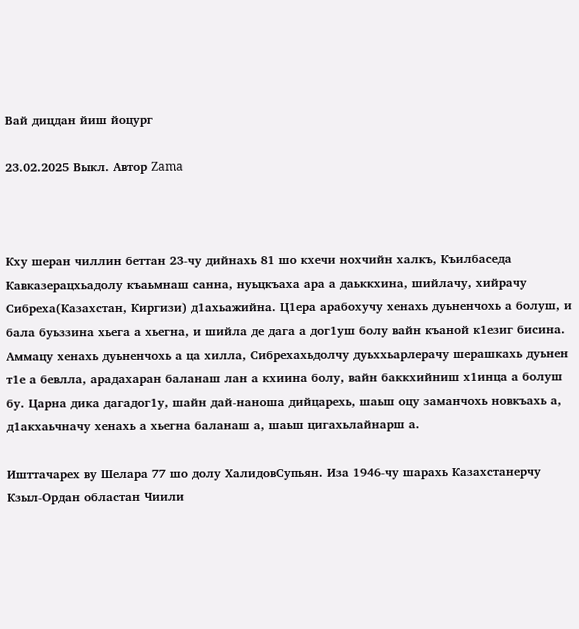Вай дицдан йиш йоцург

23.02.2025 Выкл. Автор Zama



Кху шеран чиллин беттан 23-чу дийнахь 81 шо кхечи нохчийн халкъ, Къилбаседа Кавказерацхьадолу къаьмнаш санна, нуьцкъаха ара а даьккхина, шийлачу, хийрачу Сибреха(Казахстан, Киргизи) д1ахьажийна. Ц1ера арабохучу хенахь дуьненчохь а болуш, и бала буьззина хьега а хьегна, и шийла де дага а дог1уш болу вайн къаной к1езиг бисина. Аммацу хенахь дуьненчохь а ца хилла, Сибрехахьдолчу дуьххьарлерачу шерашкахь дуьнен т1е а бевлла, арадахаран баланаш лан а кхиина болу, вайн баккхийниш х1инца а болуш бу. Царна дика дагадог1у, шайн дай-наноша дийцарехь, шаьш оцу заманчохь новкъахь а, д1акхаьчначу хенахь а хьегна баланаш а, шаьш цигахьлайнарш а.

Ишттачарех ву Шелара 77 шо долу ХалидовСупьян. Иза 1946-чу шарахь Казахстанерчу Кзыл-Ордан областан Чиили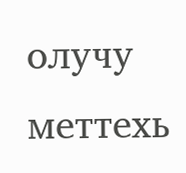олучу меттехь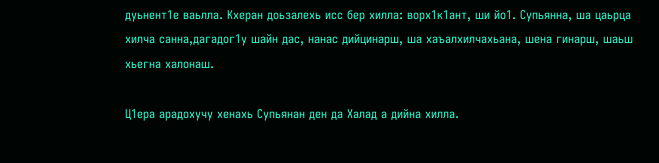дуьнент1е ваьлла. Кхеран доьзалехь исс бер хилла: ворх1к1ант, ши йо1. Супьянна, ша цаьрца хилча санна,дагадог1у шайн дас, нанас дийцинарш, ша хаъалхилчахьана, шена гинарш, шаьш хьегна халонаш.

Ц1ера арадохучу хенахь Супьянан ден да Халад а дийна хилла.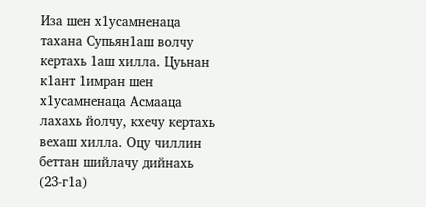Иза шен х1усамненаца тахана Супьян1аш волчу кертахь 1аш хилла. Цуьнан к1ант 1имран шен х1усамненаца Асмааца лахахь йолчу, кхечу кертахь вехаш хилла. Оцу чиллин беттан шийлачу дийнахь (23-г1а)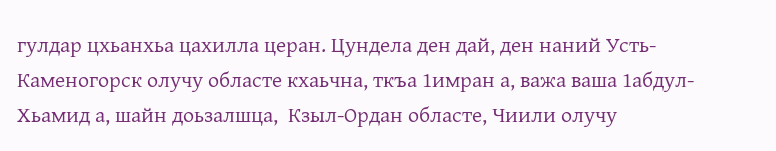гулдар цхьанхьа цахилла церан. Цундела ден дай, ден наний Усть-Каменогорск олучу областе кхаьчна, ткъа 1имран а, важа ваша 1абдул-Хьамид а, шайн доьзалшца,  Кзыл-Ордан областе, Чиили олучу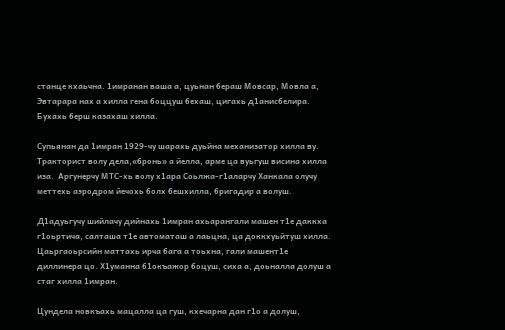станце кхаьчна. 1имранан ваша а, цуьнан бераш Мовсар, Мовла а, Эвтарара нах а хилла гена боццуш бехаш, цигахь д1анисбелира. Бухахь берш казахаш хилла.

Супьянан да 1имран 1929-чу шарахь дуьйна механизатор хилла ву. Тракторист волу дела,«бронь» а йелла, арме ца вуьгуш висина хилла иза.  Аргунерчу МТС-хь волу х1ара Соьлжа-г1аларчу Ханкала олучу меттехь аэродром йечохь болх бешхилла, бригадир а волуш.

Д1адуьгучу шийлачу дийнахь 1имран ахьарангали машен т1е даккха г1оьртича, салташа т1е автоматаш а лаьцна, ца доккхуьйтуш хилла. Цаьргаоьрсийн маттахь ирча бага а тоьхна, гали машент1е диллинера цо. Х1уманна б1окъажор боцуш, сиха а, доьналла долуш а стаг хилла 1имран.

Цундела новкъахь мацалла ца гуш, кхечарна дан г1о а долуш,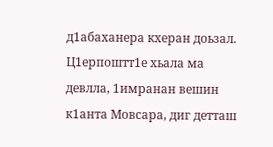д1абаханера кхеран доьзал. Ц1ерпоштт1е хьала ма девлла, 1имранан вешин к1анта Мовсара, диг детташ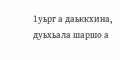1уьрг а даьккхина, дуьхьала шаршо а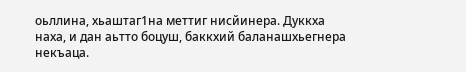оьллина, хьаштаг1на меттиг нисйинера. Дуккха наха, и дан аьтто боцуш, баккхий баланашхьегнера некъаца.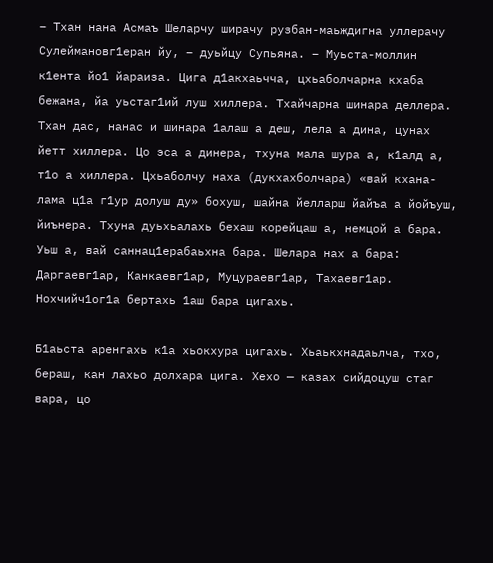– Тхан нана Асмаъ Шеларчу ширачу рузбан-маьждигна уллерачу Сулеймановг1еран йу, – дуьйцу Супьяна. – Муьста-моллин к1ента йо1 йараиза. Цига д1акхаьчча, цхьаболчарна кхаба бежана, йа уьстаг1ий луш хиллера. Тхайчарна шинара деллера. Тхан дас, нанас и шинара 1алаш а деш, лела а дина, цунах йетт хиллера. Цо эса а динера, тхуна мала шура а, к1алд а, т1о а хиллера. Цхьаболчу наха (дукхахболчара) «вай кхана-лама ц1а г1ур долуш ду» бохуш, шайна йелларш йайъа а йойъуш, йиънера. Тхуна дуьхьалахь бехаш корейцаш а, немцой а бара. Уьш а, вай саннац1ерабаьхна бара. Шелара нах а бара: Даргаевг1ар, Канкаевг1ар, Муцураевг1ар, Тахаевг1ар. Нохчийч1ог1а бертахь 1аш бара цигахь.

Б1аьста аренгахь к1а хьокхура цигахь. Хьаькхнадаьлча, тхо, бераш, кан лахьо долхара цига. Хехо — казах сийдоцуш стаг вара, цо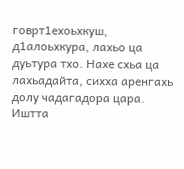говрт1ехоьхкуш, д1алоьхкура, лахьо ца дуьтура тхо. Нахе схьа ца лахьадайта, сихха аренгахь долу чадагадора цара. Иштта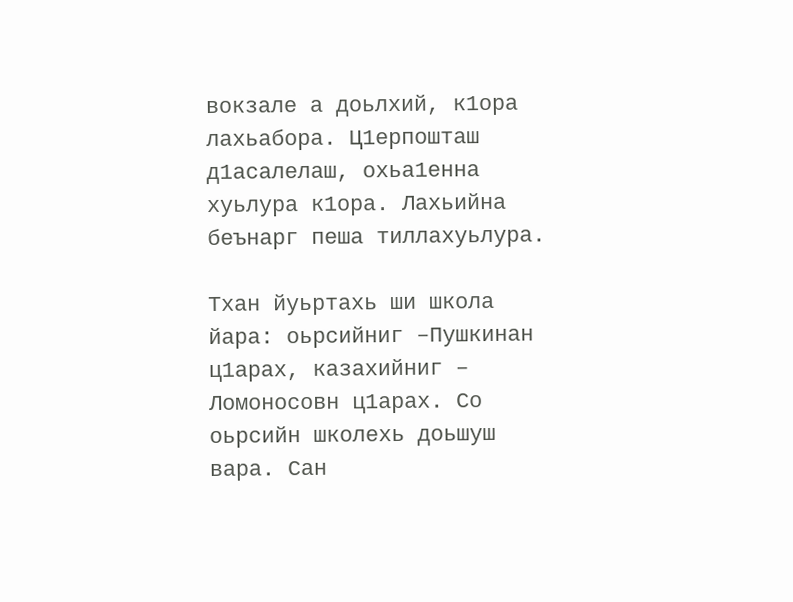вокзале а доьлхий, к1ора лахьабора. Ц1ерпошташ  д1асалелаш, охьа1енна хуьлура к1ора. Лахьийна беънарг пеша тиллахуьлура.

Тхан йуьртахь ши школа йара: оьрсийниг –Пушкинан ц1арах, казахийниг – Ломоносовн ц1арах. Со оьрсийн школехь доьшуш вара. Сан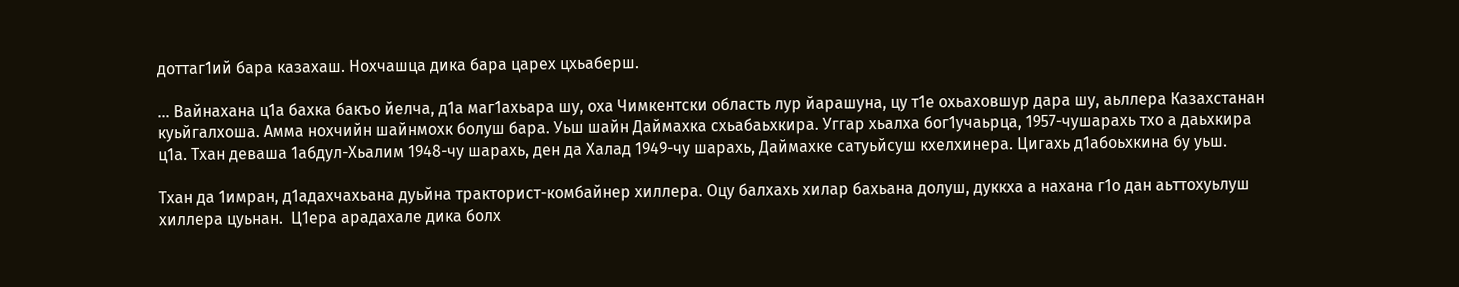доттаг1ий бара казахаш. Нохчашца дика бара царех цхьаберш.

… Вайнахана ц1а бахка бакъо йелча, д1а маг1ахьара шу, оха Чимкентски область лур йарашуна, цу т1е охьаховшур дара шу, аьллера Казахстанан куьйгалхоша. Амма нохчийн шайнмохк болуш бара. Уьш шайн Даймахка схьабаьхкира. Уггар хьалха бог1учаьрца, 1957-чушарахь тхо а даьхкира ц1а. Тхан деваша 1абдул-Хьалим 1948-чу шарахь, ден да Халад 1949-чу шарахь, Даймахке сатуьйсуш кхелхинера. Цигахь д1абоьхкина бу уьш.

Тхан да 1имран, д1адахчахьана дуьйна тракторист-комбайнер хиллера. Оцу балхахь хилар бахьана долуш, дуккха а нахана г1о дан аьттохуьлуш хиллера цуьнан.  Ц1ера арадахале дика болх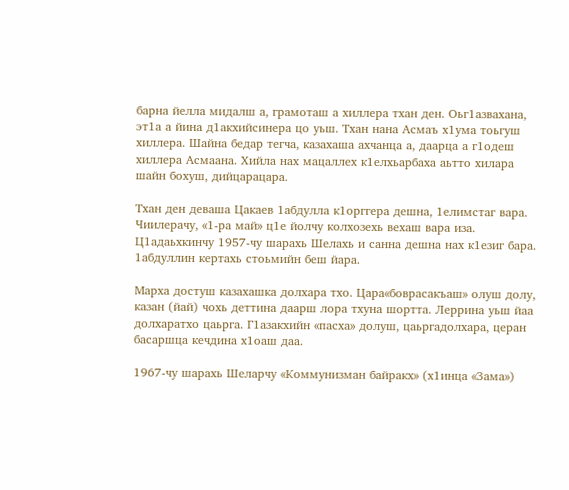барна йелла мидалш а, грамоташ а хиллера тхан ден. Оьг1азвахана, эт1а а йина д1акхийсинера цо уьш. Тхан нана Асмаъ х1ума тоьгуш хиллера. Шайна бедар тегча, казахаша ахчанца а, даарца а г1одеш хиллера Асмаана. Хийла нах мацаллех к1елхьарбаха аьтто хилара шайн бохуш, дийцарацара.

Тхан ден деваша Цакаев 1абдулла к1орггера дешна, 1елимстаг вара. Чиилерачу, «1-ра май» ц1е йолчу колхозехь вехаш вара иза. Ц1адаьхкинчу 1957-чу шарахь Шелахь и санна дешна нах к1езиг бара. 1абдуллин кертахь стоьмийн беш йара.

Марха достуш казахашка долхара тхо. Цара«боврасакъаш» олуш долу, казан (йай) чохь деттина даарш лора тхуна шортта. Леррина уьш йаа долхаратхо цаьрга. Г1азакхийн «пасха» долуш, цаьргадолхара, церан басаршца кечдина х1оаш даа.

1967-чу шарахь Шеларчу «Коммунизман байракх» (х1инца «Зама»)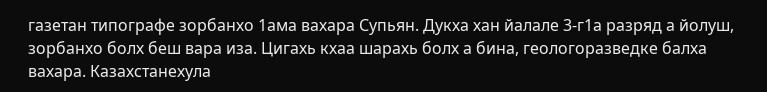газетан типографе зорбанхо 1ама вахара Супьян. Дукха хан йалале 3-г1а разряд а йолуш, зорбанхо болх беш вара иза. Цигахь кхаа шарахь болх а бина, геологоразведке балха вахара. Казахстанехула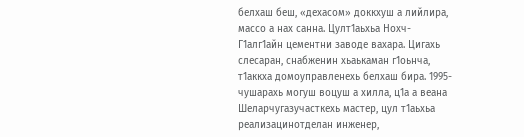белхаш беш, «дехасом» доккхуш а лийлира, массо а нах санна. Цулт1аьхьа Нохч-Г1алг1айн цементни заводе вахара. Цигахь слесаран, снабженин хьаькаман г1оьнча, т1аккха домоуправленехь белхаш бира. 1995-чушарахь могуш воцуш а хилла, ц1а а веана Шеларчугазучасткехь мастер, цул т1аьхьа реализацинотделан инженер,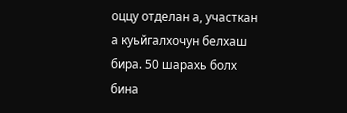оццу отделан а, участкан а куьйгалхочун белхаш бира. 50 шарахь болх бина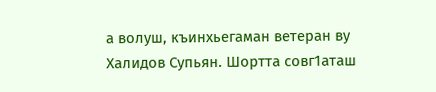а волуш, къинхьегаман ветеран ву Халидов Супьян. Шортта совг1аташ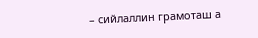– сийлаллин грамоташ а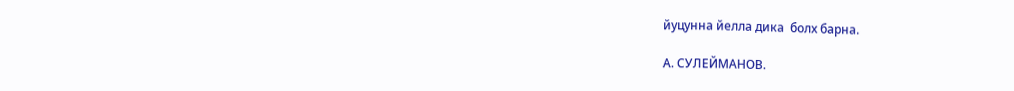йуцунна йелла дика  болх барна.

А. СУЛЕЙМАНОВ.